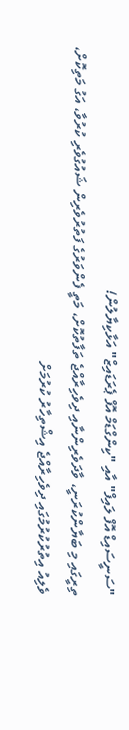"ސަނީސައިޑް އޮފް ލައިފް" އާއި "ކިންގްޑަމް އޮފް ޕެރަޑައިޒް" އަޅާކިޔާލުން!
ތިރީގައި މި ބަޔާންކުރަނީ، ވާދަވެރިންނާއި ދިވެހިރާއްޖެ ތަފާތުކޮށް، މަތީ ފެންވަރުގެ ފަތުރުވެރިން ޝައުގުވެރި ކުރުވާ، އަގު މަތިކޮށް، ވެލިއު އިތުރުކުރުމުގައި ދިވެހިރާއްޖެ އިޝްތިހާރު ކުރުމަށް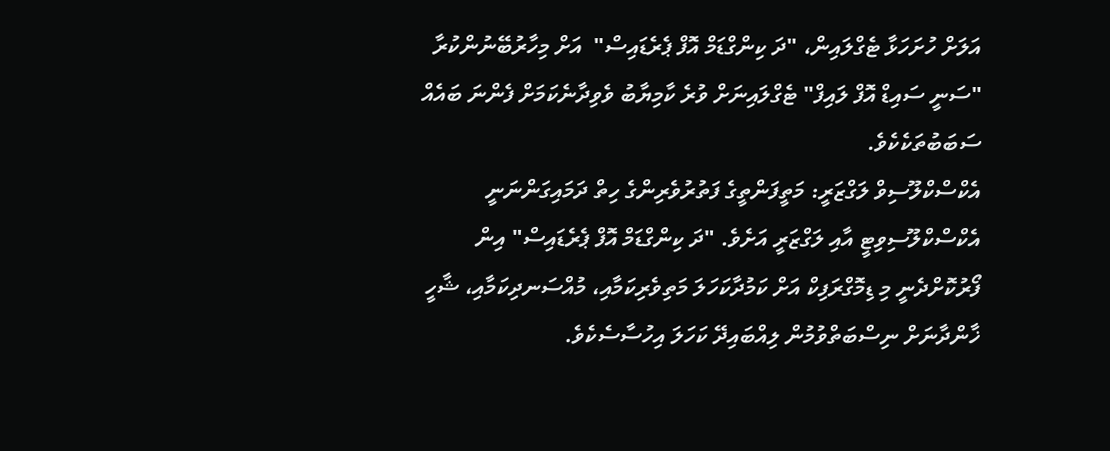އަލަށް ހުށަހަޅާ ޓެގްލައިން، "ދަ ކިންގްޑަމް އޮފް ޕެރެޑައިސް"  އަށް މިހާރުބޭނުންކުރާ "ސަނީ ސައިޑް އޮފް ލައިފް" ޓެގްލައިނަށް ވުރެ ކާމިޔާބު ވެވިދާނެކަމަށް ފެންނަ ބައެއް ސަބަބުތަކެކެވެ.
އެކްސްކްލޫސިވް ލަގްޒަރީ: މަތީފަންތީގެ ފަތުރުވެރިންގެ ހިތް ދަމައިގަންނަނީ އެކްސްކްލޫސިވިޓީ އާއި ލަގްޒަރީ އަށެވެ. "ދަ ކިންގްޑަމް އޮފް ޕެރެޑައިސް" އިން ފޯރުކޮށްދެނީ މި ޑިމޮގްރަފިކް އަށް ކަމުދާކަހަލަ މަތިވެރިކަމާއި، މުއްސަނދިކަމާއި، ޝާހީ ޚާންދާނަށް ނިސްބަތްވުމުން ލިއްބައިދޭ ކަހަލަ އިހުސާސެކެވެ.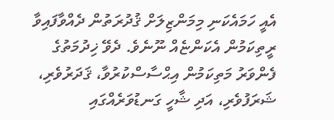އެއީ ހަމައެކަނި މިމަންޒިލަށް ޤުދުރަތުން ދެއްވާފައިވާ ރީތިކަމުން އެކަންޏެއް ނޫނެވެ. ދެވޭ ޚިދުމަތުގެ ފެންވަރު މަތިކަމުން އިޙްސާސްކުރުވާ، ޤަދަރުވެރި، ޝަރަފުވެރި، އަދި ޝާހީ ގަނޑުވަރެއްގައި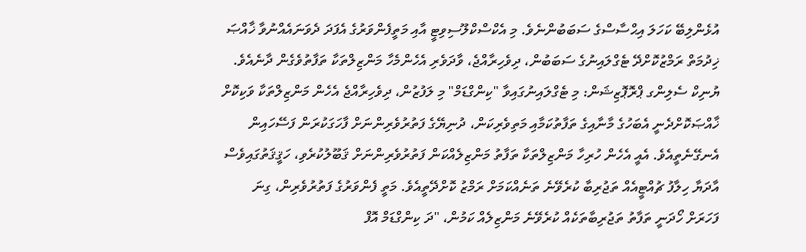އުޅެންލިބޭ ކަހަލަ އިޙްސާސްގެ ސަބަބުންނެވެ. މި އެކްސްކްލޫސިވިޓީ އާއި މަތީފެންވަރުގެ އެފަދަ ދެވަނައެއްނުވާ ޚާއްޞަ ޚިދުމަތް ރަމްޒުކޮށްދޭ ޓެގްލައިނުގެ ސަބަބުން، ދިވެހިރާއްޖެ، ވާދަވެރި އެހެންމެހާ މަންޒިލްތަކާ ތަފާތުވެގެން ދާނެއެވެ.
ޔުނިކް ސެލިންގ ޕްރޮޕޮޒިޝަން: މި ޓެގްލައިނުގައިވާ "ކިންގްޑަމް" މި ލަފުޒުން، ދިވެހިރާއްޖެ އެހެން މަންޒިލްތަކާ ވަކިކޮށް ޚާއްޞަކޮށްދެނީ އެބަހުގެ މާނާއިގެ ތަފާތުކަމާއި މަތިވެރިކަން، ދުނިޔޭގެ ފަތުރުވެރިންނަށް ފާހަގަކުރަން ފަސޭހައިން އެނގޭނެތީއެވެ. އެއީ އެހެން ހުރިހާ މަންޒިލްތަކާ ތަފާތު މަންޒިލެއްކަން ފަތުރުވެރިންނަށް ޤަބޫލުކުރެވި، ހަޤީޤަތުގައިވެސް އާދަޔާ ހިލާފު ޗުއްޓީއެއް ތަޖުރިބާ ކުރެވޭނެ ތަނެއްކަމަށް ރަމްޒު ކޮށްދޭތީއެވެ. މަތީ ފެންވަރުގެ ފަތުރުވެރިން، ގިނަ ފަހަރަށް ހޯދަނީ ތަފާތު ތަޖުރިބާތަކެއް ކުރެވޭނެ މަންޒިލެއް ކަމުން، "ދަ ކިންގްޑަމް އޮފް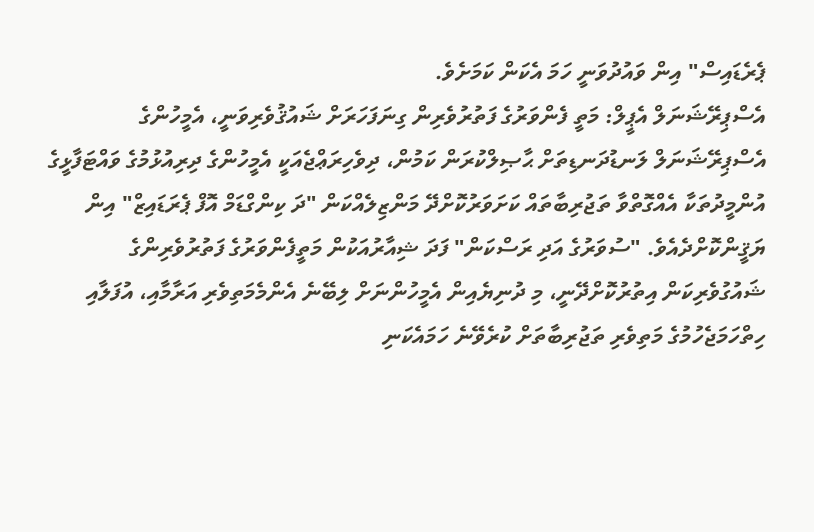ޕެރެޑައިސް" އިން ވައުދުވަނީ ހަމަ އެކަން ކަމަށެވެ.
އެސްޕިރޭޝަނަލް އެޕީލް: މަތީ ފެންވަރުގެ ފަތުރުވެރިން ގިނަފަހަރަށް ޝައުޤުވެރިވަނީ، އެމީހުންގެ އެސްޕިރޭޝަނަލް ލަނޑުދަނޑިތަށް ޙާޞިލްކުރަން ކަމުން، ދިވެހިރަޢްޖެއަކީ އެމީހުންގެ ދިރިއުޅުމުގެ ވައްޓަފާޅީގެ އުންމީދުތަކާ އެއްގޮތްވާ ތަޖުރިބާތައް ކަށަވަރުކޮށްދޭ މަންޒިލެއްކަން "ދަ ކިންގްޑަމް އޮފް ޕެރަޑައިޒް" އިން ޔަޤީންކޮށްދެއެވެ. "ސުވަރުގެ އަދި ރަސްކަން" ފަދަ ޝިއާރުއަކުން މަތީފެންވަރުގެ ފަތުރުވެރިންގެ ޝައުގުވެރިކަން އިތުރުކޮށްދޭނީ، މި ދުނިޔެއިން އެމީހުންނަށް ލިބޭނެ އެންމެމަތިވެރި އަރާމާއި، އުފަލާއި ހިތްހަމަޖެހުމުގެ މަތިވެރި ތަޖުރިބާތަށް ކުރެވޭނެ ހަމައެކަނި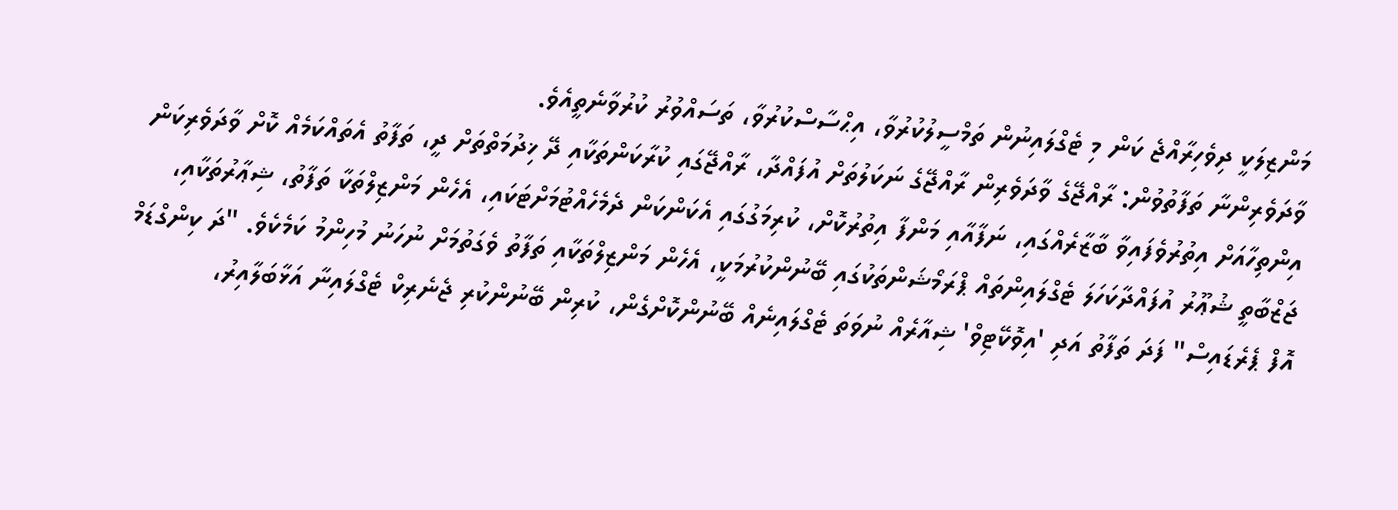މަންޒިލަކީ ދިވެހިރާއްޖެ ކަން މި ޓެގްލައިނުން ތަމްސީލުކުރުވާ، އިޙްސާސްކުރުވާ، ތަސައްވުރު ކުރުވާނެތީއެވެ.
ވާދަވެރިންނާ ތަފާތުވުން: ރާއްޖޭގެ ވާދަވެރިން ރާއްޖޭގެ ނަކަލުތަށް އުފައްދާ، ރާއްޖޭގައި ކުރާކަންތަކާއި ދޭ ޚިދުމަތްތަށް ދީ، ތަފާތު އެތައްކަމެއް ކޮށް ވާދަވެރިކަން އިންތިހާއަށް އިތުރުވެފައިވާ ބާޒާރެއްގައި، ނަފާއާއި މަންފާ އިތުރުކޮށް، ކުރިމަގުގައި އެކަންކަން ދެމެހެއްޓުމަށްޓަކައި، އެހެން މަންޒިލްތަކާ ތަފާތު، ޝިޢާރުތަކާއި، ޖަޒްބާތީ ޝުޢޫރު އުފައްދާކަހަލަ ޓެގްލައިންތައް ޕްރަމޯޝަންތަކުގައި ބޭނުންކުރުމަކީ، އެހެން މަންޒިލްތަކާއި ތަފާތު ވެގަތުމަށް ނުހަނު މުހިންމު ކަމެކެވެ. "ދަ ކިންގްޑަމް އޮފް ޕެރެޑައިސް" ފަދަ ތަފާތު އަދި 'އިވޮކޭޓިވް' ޝިއާރެއް ނުވަތަ ޓެގްލައިނެއް ބޭނުންކޮށްގެން، ކުރިން ބޭނުންކުރި ޖެނެރިކް ޓެގްލައިނާ އަޅާބަލާއިރު،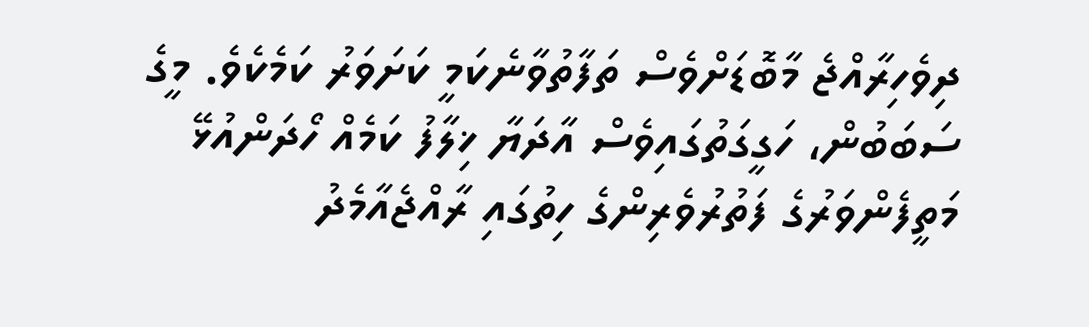ދިވެހިރާއްޖެ މާބޮޑަށްވެސް ތަފާތުވާނެކަމީ ކަށަވަރު ކަމެކެވެ. މީގެ ސަބަބުން، ހަގީގަތުގައިވެސް އާދަޔާ ޚިލާފު ކަމެއް ހޯދަންއުޅޭ މަތީފެންވަރުގެ ފަތުރުވެރިންގެ ހިތުގައި ރާއްޖެއާމެދު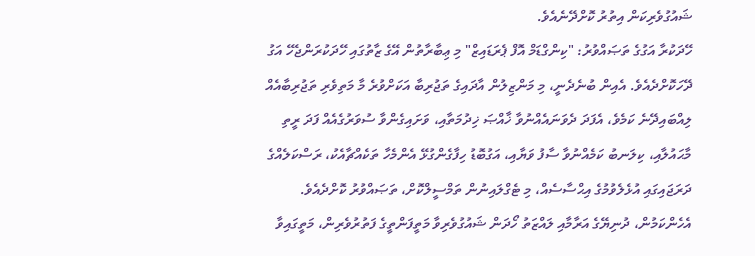ޝައުގުވެރިކަން އިތުރު ކޮށްދޭނެއެވެ.
ހޭދަކުރާ އަގުގެ ތަޞައްވުރު: "ކިންގްޑަމް އޮފް ޕެރަޑައިޒް" މި ޢިބާރާތުން އޭގެ ޒާތުގައި ހޭދަކުރަންޖެހޭ އަގު ދޭހަކޮށްދެއެވެ. އެއިން ބުނެދެނީ، މި މަންޒިލުން އާދައިގެ ތަޖުރިބާ އަކަށްވުރެ މާ މަތިވެރި ތަޖުރިބާއެއް ލިއްބައިދޭނެ ކަމެވެ، އެފަދަ ދެވަނައެއްނުވާ ޚާއްޞަ ޚިދުމަތާއި، ވަށައިގެންވާ ސުވަރުގެއެއް ފަދަ ރީތި މާޙައުލާއި، ކިލަނބު ކަމެއްނުވާ ސާފު ވަޔާއި، އަގުބޮޑު ހިފާގެންގުޅޭ އެންމެހާ ތަކެއްޗާއެކު، ރަސްކަލެއްގެ ދަރަޖައިގައި އުޅެލެވުމުގެ އިޙްސާސެއް، މި ޓެގްލައިނުން ތަމްސީލްކޮށް، ތަޞައްވުރު ކޮށްދެއެވެ. އެހެންކަމުން، ދުނިޔޭގެ އަރާމާއި ލައްޒަތު ހޯދަން ޝައުގުވެރިވާ މަތީފަންތީގެ ފަތުރުވެރިން، މަތީގައިވާ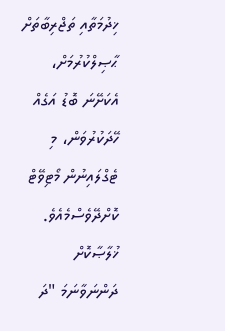ޚިދުމަތާއި ތަޖްރިބާތަށް ޙާޞިލްކުރުމަށް، އެކަށޭނަ ބޮޑު އަގެއް ހޭދަކުރުވަން، މި ޓެގްލައިނުން މޯޓިވޭޓް ކޮށްދޭވެސްމެއެވެ.
ޚުލާޞާކޮށް ދަންނަވާނަމަ "ދަ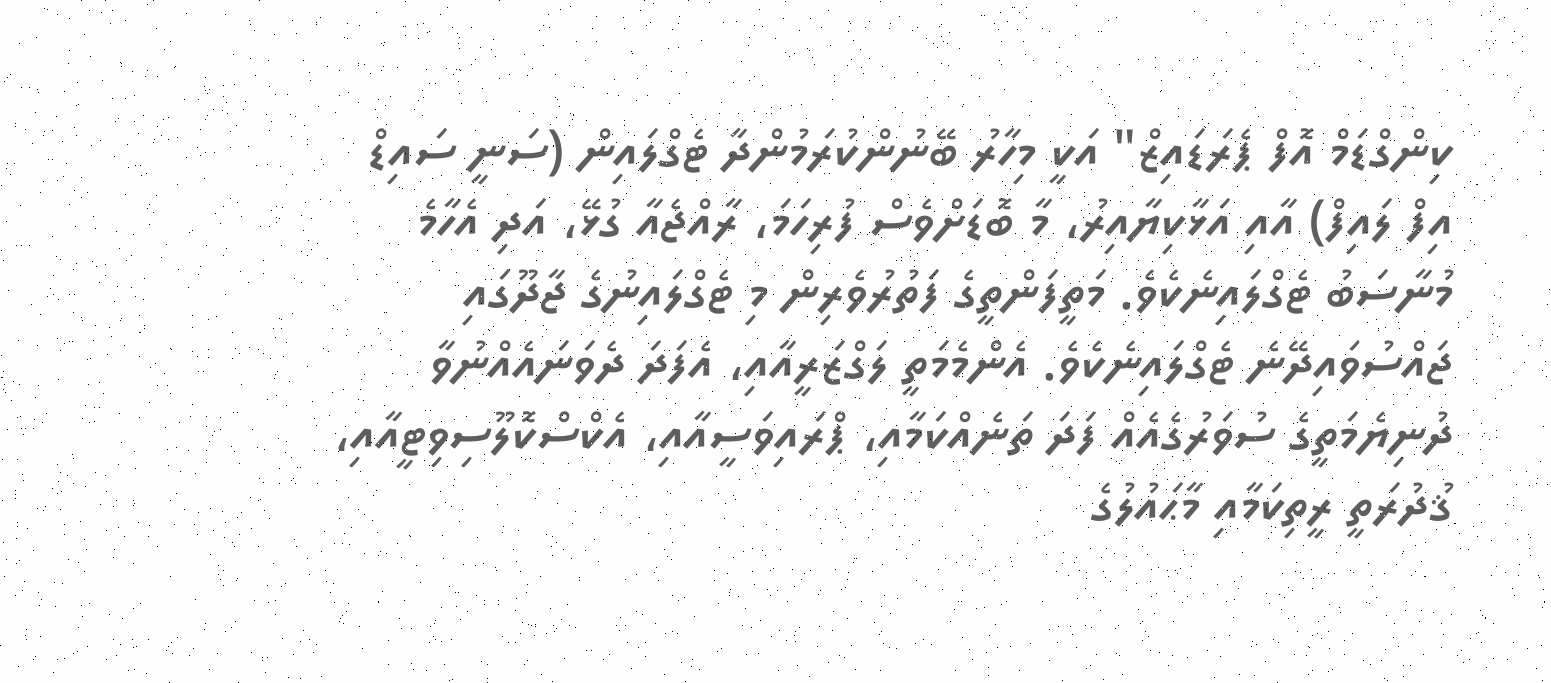ކިންގްޑަމް އޮފް ޕެރަޑައިޒް" އަކީ މިހާރު ބޭނުންކުރަމުންދާ ޓެގްލައިން (ސަނީ ސައިޑް އިފް ލައިފް) އާއި އަޅާކިޔާއިރު، މާ ބޮޑަށްވެސް ފުރިހަމަ، ރާއްޖެއާ ގުޅޭ، އަދި އެހާމެ މުނާސަބު ޓެގްލައިނެކެވެ. މަތީފަންތީގެ ފަތުރުވެރިން މި ޓެގްލައިނުގެ ޖާދޫގައި ޖައްސުވައިދޭނެ ޓެގްލައިނެކެވެ. އެންމެމަތީ ލަގްޒަރީއާއި، އެފަދަ ދެވަނައެއްނުވާ ދުނިޔެމަތީގެ ސުވަރުގެއެއް ފަދަ ތަނެއްކަމާއި، ޕްރައިވަސީއާއި، އެކްސްކޮލޫސިވިޓީއާއި، ޤުދުރަތީ ރީތިކަމާއި މާޙައުލުގެ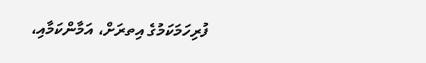ފުރިހަމަކަމުގެ އިތރަށް، އަމާންކަމާއި،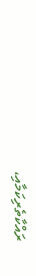ރައްކާތެރިކަމާއި،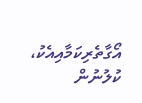އޯގާތެރިކަމާއިއެކު، ކުލުނުން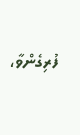ފުރިގެންވާ،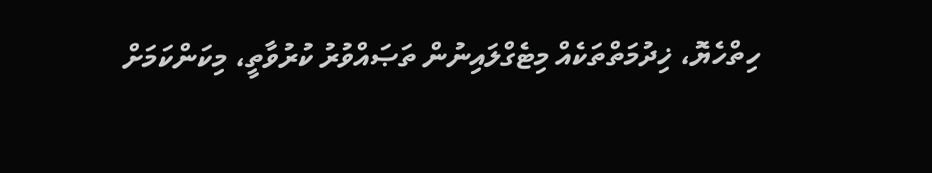ހިތްހެޔޮ، ޚިދުމަތްތަކެއް މިޓެގްލައިނުން ތަޞައްވުރު ކުރުވާތީ، މިކަންކަމަށް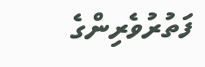ފަތުރުވެރިންގެ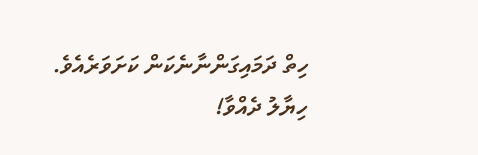ހިތް ދަމައިގަންނާނެކަން ކަށަވަރެއެވެ.
ހިޔާލު ދެއްވާ!